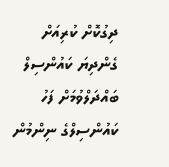ދިގުކޮށް ކުރިއަށް ގެންދިޔަ ކައުންސިލް ބައްދަލްވުމަށް ފަހު ކައުންސިލްގެ ނިންމުން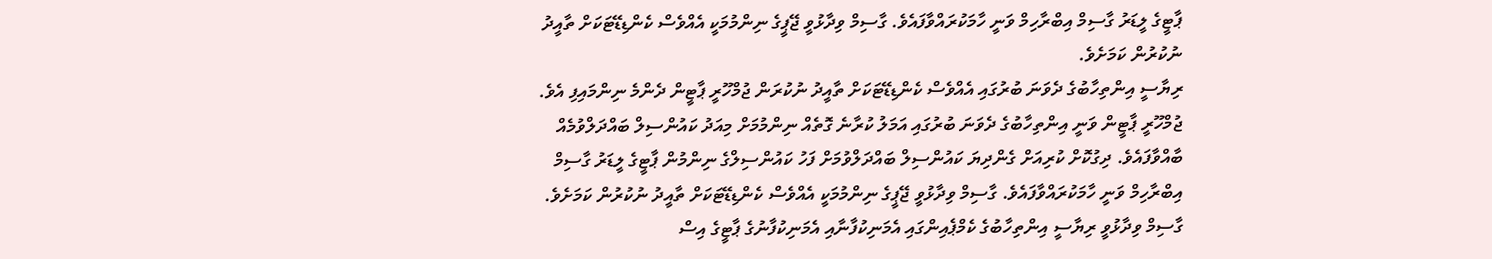ޕާޓީގެ ލީޑަރު ގާސިމް އިބްރާހިމް ވަނީ ހާމަކުރައްވާފައެވެ. ގާސިމް ވިދާޅުވީ ޖޭޕީގެ ނިންމުމަކީ އެއްވެސް ކެންޑިޑޭޓަކަށް ތާއީދު ނުކުރުން ކަމަށެވެ.
ރިޔާސީ އިންތިހާބުގެ ދެވަނަ ބުރުގައި އެއްވެސް ކެންޑިޑޭޓަކަށް ތާއީދު ނުކުރަން ޖުމްހޫރީ ޕާޓީން ދެންމެ ނިންމައިފި އެވެ.
ޖުމްހޫރީ ޕާޓީން ވަނީ އިންތިހާބުގެ ދެވަނަ ބުރުގައި އަމަލު ކުރާނެ ގޮތެއް ނިންމުމަށް މިއަދު ކައުންސިލް ބައްދަލްވުމެއް ބާއްވާފައެވެ. ދިގުކޮށް ކުރިއަށް ގެންދިޔަ ކައުންސިލް ބައްދަލްވުމަށް ފަހު ކައުންސިލްގެ ނިންމުން ޕާޓީގެ ލީޑަރު ގާސިމް އިބްރާހިމް ވަނީ ހާމަކުރައްވާފައެވެ. ގާސިމް ވިދާޅުވީ ޖޭޕީގެ ނިންމުމަކީ އެއްވެސް ކެންޑިޑޭޓަކަށް ތާއީދު ނުކުރުން ކަމަށެވެ.
ގާސިމް ވިދާޅުވީ ރިޔާސީ އިންތިހާބުގެ ކެމްޕެއިންގައި އެމަނިކުފާނާއި އެމަނިކުފާނުގެ ޕާޓީގެ އިސް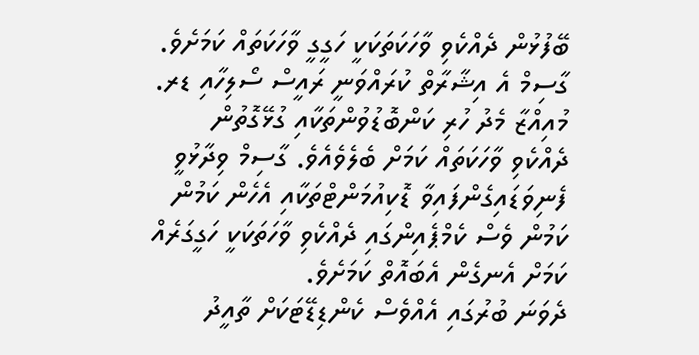ބޭފުޅުން ދެއްކެވި ވާހަކަތަކަކީ ހަގީގީ ވާހަކަތައް ކަމަށެވެ. ގާސިމް އެ އިޝާރާތް ކުރައްވަނީ ރައީސް ސޯލިހާއި ޑރ. މުއިއްޒާ މެދު ހުރި ކަންބޮޑުވުންތަކާއި ގުޅޭގޮތުން ދެއްކެވި ވާހަކަތައް ކަމަށް ބެލެވެއެވެ. ގާސިމް ވިދާޅުވީ ފެނިވަޑައިގެންފައިވާ ޑޮކިއުމަންޓްތަކާއި އެހެން ކަމުން ކަމުން ވެސް ކެމްޕެއިންގައި ދެއްކެވި ވާހަތަކަކީ ހަގީގަރެއް ކަމަށް އެނގެން އެބައޮތް ކަމަށެވެ.
ދެވަނަ ބުރުގައި އެއްވެސް ކެންޑިޑޭޓަކަށް ތާއީދު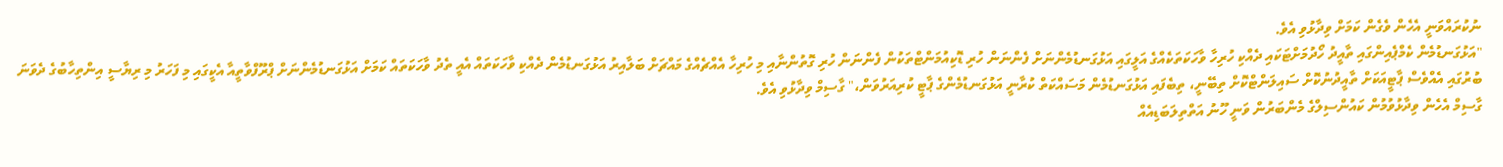ނުކުރައްވަނީ އެހެން ވެގެން ކަމަށް ވިދާޅުވި އެވެ.
"އަޅުގަނޑުމެން ކެމްޕެއިންގައި ތާއީދު ހޯދުމަށްޓަކައި ދެއްކި ހުރިހާ ވާހަކަތަކެއްގެ އަލީގައި އަޅުގަނޑުމެންނަށް ފެންނަން ހުރި ޑޮކިއުމަންޓްތަކުން ފެންނަން ހުރި ގޮތުންނާއި މި ހުރިހާ އެއްޗެއްގެ މައްޗަށް ބަލާއިރު އަޅުގަނޑުމެން ދެއްކި ވާހަކަތައް އެއީ ތެދު ވާހަކަތައް ކަމަށް އަޅުގަނޑުމެންނަށް ޕްރޫފްވާތީއާ އެކީގައި މި ފަހަރު މި ރިޔާސީ އިންތިހާބުގެ ދެވަނަ ބުރުގައި އެއްވެސް ޕާޓީއަކަށް ތާއީދުނުކޮށް ސައިލަންޓްކޮށް ތިބޭނީ، ތިބެފައި އަޅުގަނޑުމެން މަސައްކަތް ކުރާނީ އަޅުގަނޑުމެންގެ ޕާޓީ ކުރިއަރުވަން،" ގާސިމް ވިދާޅުވި އެވެ.
ގާސިމް އެހެން ވިދާޅުވުމުން ކައުންސިލްގެ މެންބަރުން ވަނީ ހޫނު އަތްތިލަބަޑިއެއް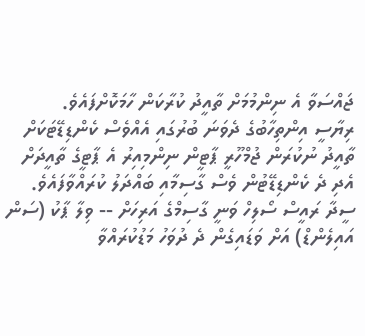ޖައްސަވާ އެ ނިންމުމަށް ތާއީދު ކުރާކަން ހާމަކޮށްފައެވެ.
ރިޔާސީ އިންތިހާބުގެ ދެވަނަ ބުރުގައި އެއްވެސް ކެންޑިޑޭޓަކަށް ތާއީދު ނުކުރަން ޖުމްހޫރީ ޕާޓީން ނިންމިއިރު އެ ޕާޓީގެ ތާއީދަށް އެދި ދެ ކެންޑިޑޭޓުން ވެސް ގާސިމާއި ބައްދަލު ކުރައްވާފައެވެ.
ސީދާ ރައީސް ސޯލިހް ވަނީ ގާސިމްގެ އަރިހަށް -- ވިލާ ޕާކު (ސަން އައިލެންޑް) އަށް ވަޑައިގެން ދެ ދުވަހު މަޑުކުރައްވާ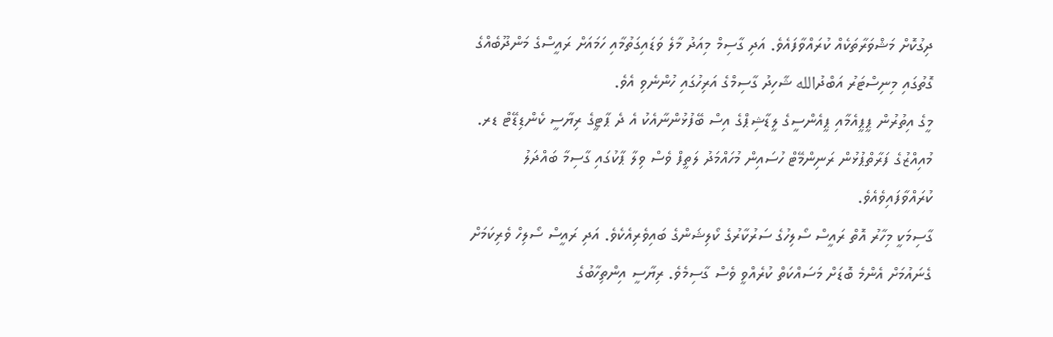ދިގުކޮށް މަޝްވަރާތަކެއް ކުރައްވާފައެވެ. އަދި ގާސިމް މިއަދު މާލެ ވަޑައިގަތުމާއި ހަމައަށް ރައީސްގެ މަންދޫބެއްގެ ގޮތުގައި މިނިސްޓަރު އަބްދުالله ޝާހިދު ގާސިމްގެ އަރިހުގައި ހުންނެވި އެވެ.
މީގެ އިތުރުން ޕީޕީއެމާއި ޕީއެންސީގެ ލީޑާޝިޕްގެ އިސް ބޭފުޅުންނާއެކު އެ ދެ ޕާޓީގެ ރިޔާސީ ކެންޑިޑޭޓް ޑރ. މުއިއްޒުގެ ފަރާތްޕުޅުން ރަނިންމޭޓް ހުސައިން މުހައްމަދު ލަތީފް ވެސް ވިލާ ޕާކުގައި ގާސިމާ ބައްދަލު ކުރައްވާފައިވެއެވެ.
ގާސިމަކީ މިހާރު އޮތް ރައީސް ސޯލިހުގެ ސަރުކާރުގެ ކޯލިޝަންގެ ބައިވެރިއެކެވެ. އަދި ރައީސް ސޯލިހް ވެރިކަމަށް ގެނައުމަށް އެންމެ ބޮޑަށް މަސައްކަތް ކުރެއްވީ ވެސް ގާސިމެވެ. ރިޔާސީ އިންތިހާބުގެ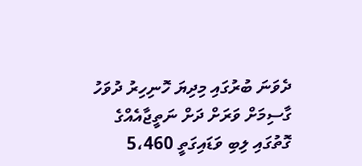ދެވަނަ ބުރުގައި މިދިޔަ ހޮނިހިރު ދުވަހު ގާސިމަށް ވަރަށް ދަށް ނަތީޖާއެއްގެ ގޮތުގައި ލިބި ވަޑައިގަތީ 5،460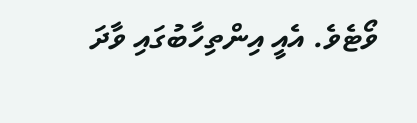ވޯޓެވެ. އެއީ އިންތިހާބުގައި ވާދަ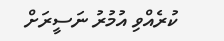ކުރެއްވި އުމުރު ނަސީރަށް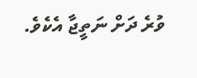ވުރެ ދަށް ނަތީޖާ އެކެވެ.